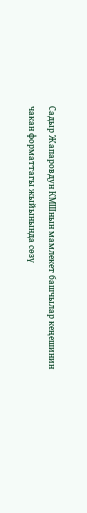Садыр Жапаровдун КМШнын мамлекет башчылар кеңешинин чакан форматтагы жыйынында сөзү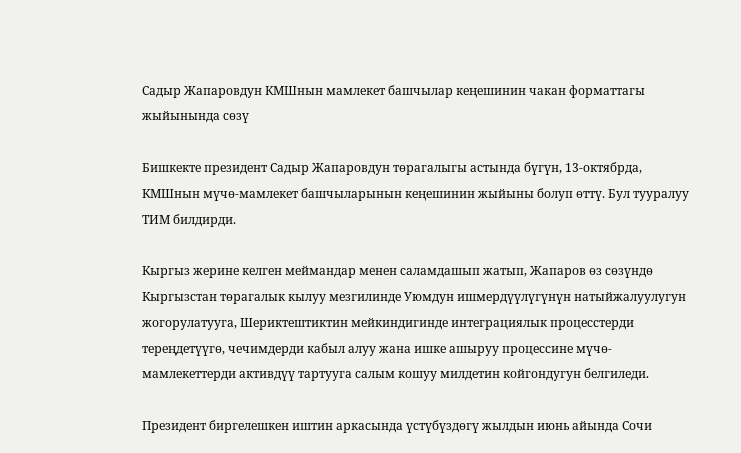Садыр Жапаровдун КМШнын мамлекет башчылар кеңешинин чакан форматтагы жыйынында сөзү

Бишкекте президент Садыр Жапаровдун төрагалыгы астында бүгүн, 13-октябрда, КМШнын мүчө-мамлекет башчыларынын кеңешинин жыйыны болуп өттү. Бул тууралуу ТИМ билдирди.

Кыргыз жерине келген меймандар менен саламдашып жатып, Жапаров өз сөзүндө Кыргызстан төрагалык кылуу мезгилинде Уюмдун ишмердүүлүгүнүн натыйжалуулугун жогорулатууга, Шериктештиктин мейкиндигинде интеграциялык процесстерди тереңдетүүгө, чечимдерди кабыл алуу жана ишке ашыруу процессине мүчө-мамлекеттерди активдүү тартууга салым кошуу милдетин койгондугун белгиледи.

Президент биргелешкен иштин аркасында үстүбүздөгү жылдын июнь айында Сочи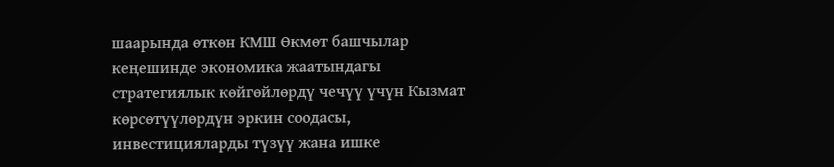шаарында өткөн КМШ Өкмөт башчылар кеңешинде экономика жаатындагы стратегиялык көйгөйлөрдү чечүү үчүн Кызмат көрсөтүүлөрдүн эркин соодасы, инвестицияларды түзүү жана ишке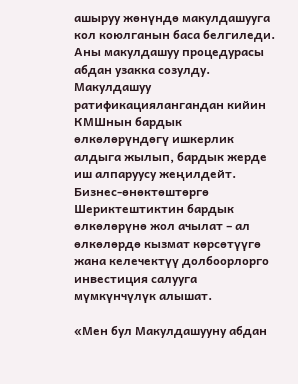ашыруу жөнүндө макулдашууга кол коюлганын баса белгиледи. Аны макулдашуу процедурасы абдан узакка созулду. Макулдашуу ратификациялангандан кийин КМШнын бардык өлкөлөрүндөгү ишкерлик алдыга жылып, бардык жерде иш алпаруусу жеңилдейт. Бизнес-өнөктөштөргө Шериктештиктин бардык өлкөлөрүнө жол ачылат – ал өлкөлөрдө кызмат көрсөтүүгө жана келечектүү долбоорлорго инвестиция салууга мүмкүнчүлүк алышат.

«Мен бул Макулдашууну абдан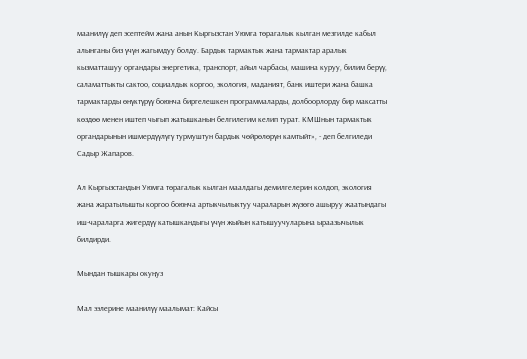маанилүү деп эсептейм жана анын Кыргызстан Уюмга төрагалык кылган мезгилде кабыл алынганы биз үчүн жагымдуу болду. Бардык тармактык жана тармактар аралык кызматташуу органдары энергетика, транспорт, айыл чарбасы, машина куруу, билим берүү, саламаттыкты сактоо, социалдык коргоо, экология, маданият, банк иштери жана башка тармактарды өнүктүрүү боюнча биргелешкен программаларды, долбоорлорду бир максатты көздөө менен иштеп чыгып жатышканын белгилегим келип турат. КМШнын тармактык органдарынын ишмердүүлүгү турмуштун бардык чөйрөлөрүн камтыйт», - деп белгиледи Садыр Жапаров.

Ал Кыргызстандын Уюмга төрагалык кылган маалдагы демилгелерин колдоп, экология жана жаратылышты коргоо боюнча артыкчылыктуу чараларын жүзөгө ашыруу жаатындагы иш-чараларга жигердүү катышкандыгы үчүн жыйын катышуучуларына ыраазычылык билдирди.

Мындан тышкары окуңуз

Мал ээлерине маанилүү маалымат: Кайсы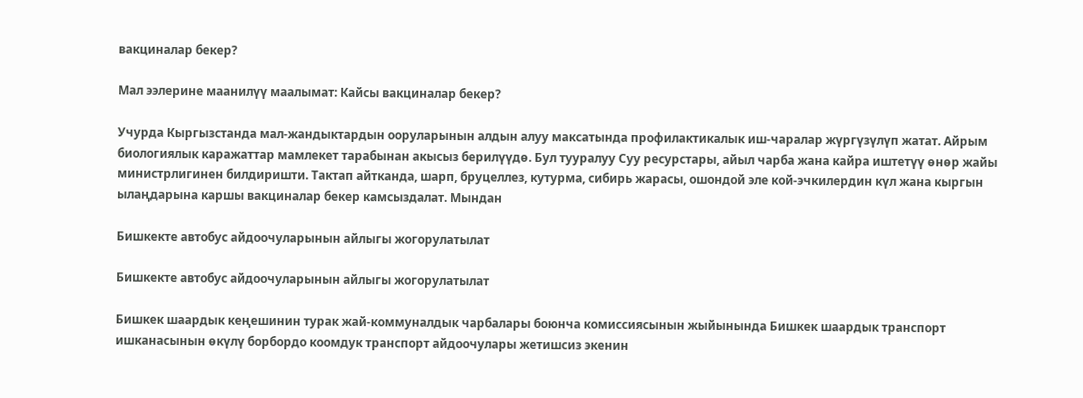вакциналар бекер?

Мал ээлерине маанилүү маалымат: Кайсы вакциналар бекер?

Учурда Кыргызстанда мал-жандыктардын ооруларынын алдын алуу максатында профилактикалык иш-чаралар жүргүзүлүп жатат. Айрым биологиялык каражаттар мамлекет тарабынан акысыз берилүүдө. Бул тууралуу Суу ресурстары, айыл чарба жана кайра иштетүү өнөр жайы министрлигинен билдиришти. Тактап айтканда, шарп, бруцеллез, кутурма, сибирь жарасы, ошондой эле кой-эчкилердин күл жана кыргын ылаңдарына каршы вакциналар бекер камсыздалат. Мындан

Бишкекте автобус айдоочуларынын айлыгы жогорулатылат

Бишкекте автобус айдоочуларынын айлыгы жогорулатылат

Бишкек шаардык кеңешинин турак жай-коммуналдык чарбалары боюнча комиссиясынын жыйынында Бишкек шаардык транспорт ишканасынын өкүлү борбордо коомдук транспорт айдоочулары жетишсиз экенин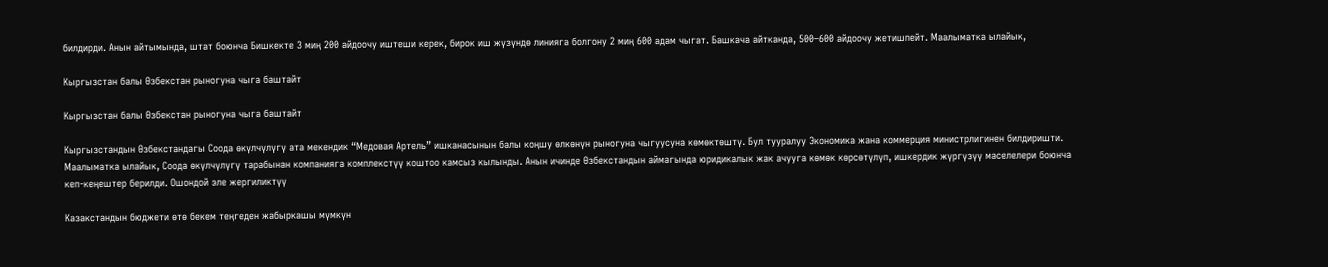билдирди. Анын айтымында, штат боюнча Бишкекте 3 миң 200 айдоочу иштеши керек, бирок иш жүзүндө линияга болгону 2 миң 600 адам чыгат. Башкача айтканда, 500–600 айдоочу жетишпейт. Маалыматка ылайык,

Кыргызстан балы Өзбекстан рыногуна чыга баштайт

Кыргызстан балы Өзбекстан рыногуна чыга баштайт

Кыргызстандын Өзбекстандагы Соода өкүлчүлүгү ата мекендик “Медовая Артель” ишканасынын балы коңшу өлкөнүн рыногуна чыгуусуна көмөктөштү. Бул тууралуу Экономика жана коммерция министрлигинен билдиришти. Маалыматка ылайык, Соода өкүлчүлүгү тарабынан компанияга комплекстүү коштоо камсыз кылынды. Анын ичинде Өзбекстандын аймагында юридикалык жак ачууга көмөк көрсөтүлүп, ишкердик жүргүзүү маселелери боюнча кеп-кеңештер берилди. Ошондой эле жергиликтүү

Казакстандын бюджети өтө бекем теңгеден жабыркашы мүмкүн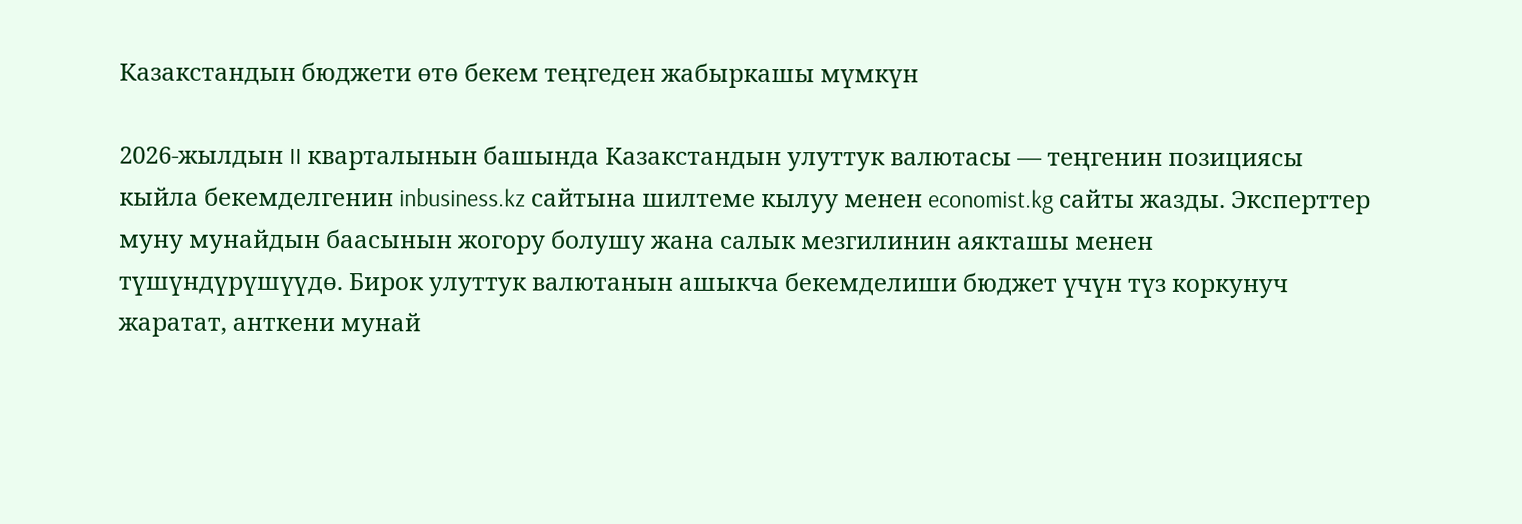Казакстандын бюджети өтө бекем теңгеден жабыркашы мүмкүн

2026-жылдын II кварталынын башында Казакстандын улуттук валютасы — теңгенин позициясы кыйла бекемделгенин inbusiness.kz сайтына шилтеме кылуу менен economist.kg сайты жазды. Эксперттер муну мунайдын баасынын жогору болушу жана салык мезгилинин аякташы менен түшүндүрүшүүдө. Бирок улуттук валютанын ашыкча бекемделиши бюджет үчүн түз коркунуч жаратат, анткени мунай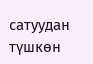сатуудан түшкөн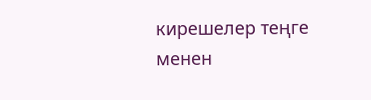кирешелер теңге менен